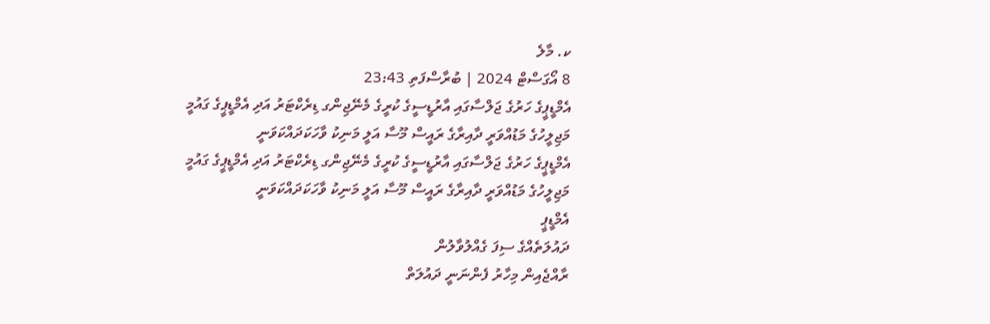ކ. މާލެ
8 އޯގަސްޓް 2024 | ބުރާސްފަތި 23:43
އެމްޑީޕީގެ ހަރުގެ ޖަލްސާގައި އާރުޑީސީގެ ކުރީގެ މެނޭޖިންގ ޑިރެކްޓަރު އަދި އެމްޑީޕީގެ ގައުމީ މަޖިލީހުގެ މަޑުއްވަރީ ދާއިރާގެ ރައީސް މޫސާ އަލީ މަނިކު ވާހަކަދައްކަވަނީ
އެމްޑީޕީގެ ހަރުގެ ޖަލްސާގައި އާރުޑީސީގެ ކުރީގެ މެނޭޖިންގ ޑިރެކްޓަރު އަދި އެމްޑީޕީގެ ގައުމީ މަޖިލީހުގެ މަޑުއްވަރީ ދާއިރާގެ ރައީސް މޫސާ އަލީ މަނިކު ވާހަކަދައްކަވަނީ
އެމްޑީޕީ
ދައުލަތެއްގެ ސިފަ ގެއްލުވާލުން
ރާއްޖެއިން މިހާރު ފެންނަނީ ދައުލަތް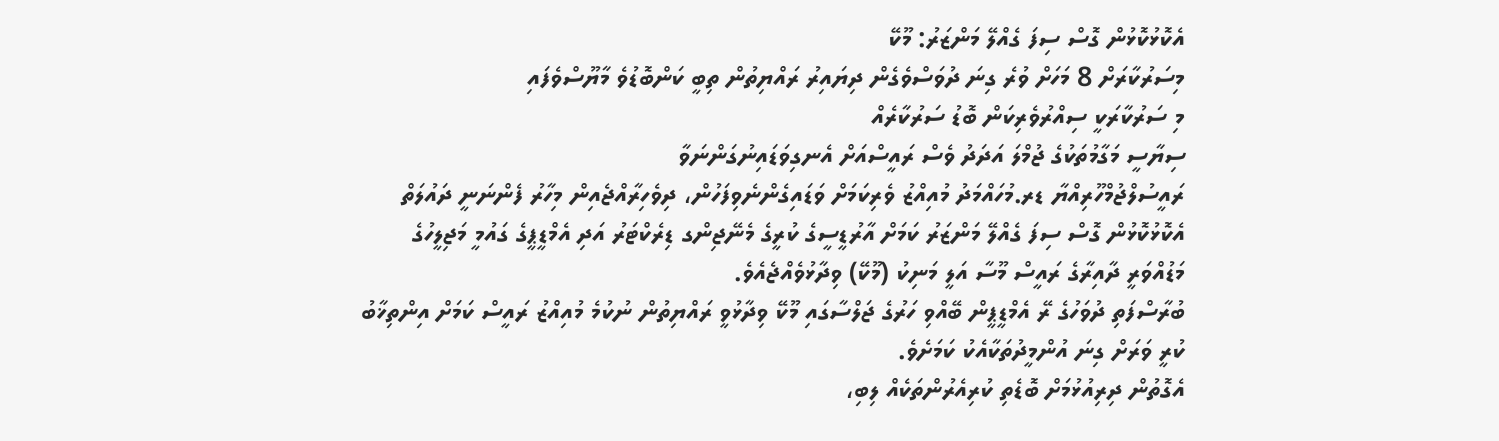އެކޮޅުކޮޅުން ގޮސް ސިފަ ގެއްލޭ މަންޒަރު: މޫކޭ
މިސަރުކާރަށް 8 މަހަށް ވުރެ ގިނަ ދުވަސްވެގެން ދިޔައިރު ރައްޔިތުން ތިބީ ކަންބޮޑުވެ މާޔޫސްވެފައި
މި ސަރުކާރަކީ ސިއްރުވެރިކަން ބޮޑު ސަރުކާރެއް
ސިޔާސީ މަގާމުތަކުގެ ޖުމްލަ އަދަދު ވެސް ރައީސްއަށް އެނގިވަޑައިނުގަންނަވާ
ރައީސުލްޖުމްހޫރިއްޔާ ޑރ.މުހައްމަދު މުއިއްޒު ވެރިކަމަށް ވަޑައިގެންނެވިފަހުން، ދިވެހިރާއްޖެއިން މިހާރު ފެންނަނީ ދައުލަތް އެކޮޅުކޮޅުން ގޮސް ސިފަ ގެއްލޭ މަންޒަރު ކަމަށް އާރުޑީސީގެ ކުރީގެ މެނޭޖިންގ ޑިރެކްޓަރު އަދި އެމްޑީޕީގެ ގައުމީ މަޖިލީހުގެ މަޑުއްވަރީ ދާއިރާގެ ރައީސް މޫސާ އަލީ މަނިކު (މޫކޭ) ވިދާޅުވެއްޖެއެވެ.
ބުރާސްފަތި ދުވަހުގެ ރޭ އެމްޑީޕީން ބޭއްވި ހަރުގެ ޖަލްސާގައި މޫކޭ ވިދާޅުވީ ރައްޔިތުން ނުކުމެ މުއިއްޒު ރައީސް ކަމަށް އިންތިޚާބު ކުރީ ވަރަށް ގިނަ އުންމީދުތަކާއެކު ކަމަށެވެ.
އެގޮތުން ދިރިއުޅުމަށް ބޮޑެތި ކުރިއެރުންތަކެއް ލިބި،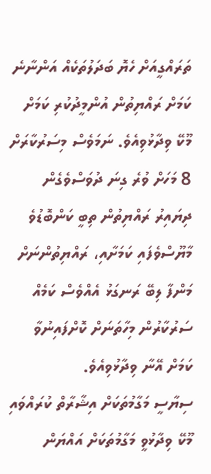ތަރައްގީއަށް ހެޔޮ ބަދަލުތަކެއް އަންނާނެ ކަމަށް ރައްޔިތުން އުންމީދުކުރި ކަމަށް މޫކޭ ވިދާޅުވިއެވެ. ނަމަވެސް މިސަރުކާރަށް 8 މަހަށް ވުރެ ގިނަ ދުވަސްވެގެން ދިޔައިރު ރައްޔިތުން ތިބީ ކަންބޮޑުވެ މާޔޫސްވެފައި ކަމަށާއި، ރައްޔިތުންނަށް މަންފާ ލިބޭ ރަނގަޅު އެއްވެސް ކަމެއް ސަރުކާރުން މިހާތަނަށް ކޮށްފައިނުވާ ކަމަށް އޭނާ ވިދާޅުވިއެވެ.
ސިޔާސީ މަގާމުތަކަށް އިޝާރާތް ކުރައްވައި މޫކޭ ވިދާޅުވީ މަގާމުތަކަށް އައްޔަން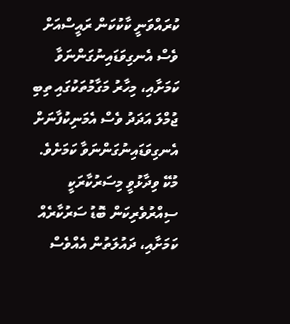ކުރައްވަނީ ކާކުކަން ރައީސްއަށް ވެސް އެނގިވަޑައިނުގަންނަވާ ކަމަށާއި، މިހާރު މަގާމުތަކުގައި ތިބި ޖުމްލަ އަދަދު ވެސް އެމަނިކުފާނަށް އެނގިވަޑައިނުގަންނަވާ ކަމަށެވެ.
މުކޭ ވިދާޅުވީ މިސަރުކާރަކީ ސިއްރުވެރިކަން ބޮޑު ސަރުކާރެއް ކަމަށާއި، ދައުލަތުން އެއްވެސް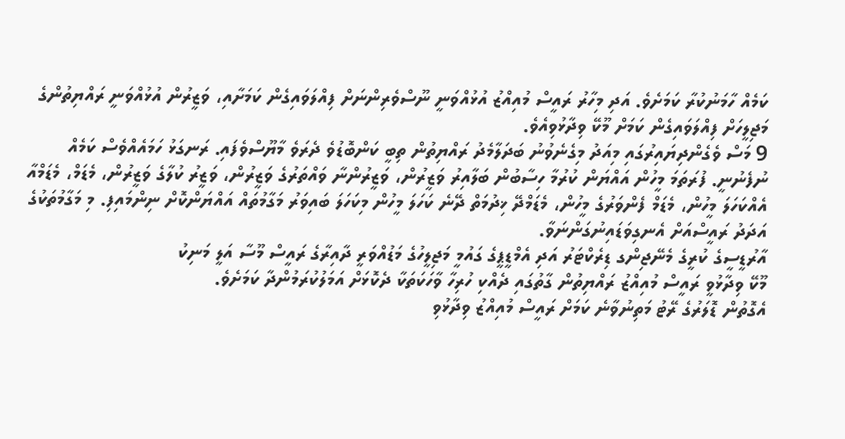ކަމެއް ހާމަނުކުރާ ކަމަށެވެ. އަދި މިހާރު ރައީސް މުއިއްޒު އުޅުއްވަނީ ނޫސްވެރިންނަށް ފިއްލަވައިގެން ކަމަށާއި، ވަޒީރުން އުޅުއްވަނީ ރައްޔިތުންގެ މަޖިލީހަށް ފިއްލަވައިގެން ކަމަށް މޫކޭ ވިދާޅުވިއެވެ.
9 މަސް ވެގެންދިޔައިރުގައި މިއަދު މިގެނެވުނު ބަދަލާމެދު ރައްޔިތުން ތިބީ ކަންބޮޑުވެ ދެރަވެ މާޔޫސްވެފައި. ރަނގަޅު ހަމައެއްވެސް ކަމެއް ނުފެނުނީ. ފުރަތަމަ މީހުން އައްޔަން ކުރުމާ ހިސާބުން ބަލާއިރު ވަޒީރުން، ވަޒީރުންނާ ވައްތަރުގެ ވަޒީރުން، ވަޒީރު ކުލާގެ ވަޒީރުން، މެޑަމް، މެޑަމްއާ އެއްކަހަލަ މީހުން، މެޑަމް ފެންވަރުގެ މީހުން، މެޑަމްދޭ ޚިދުމަތް ދޭނެ ކަހަލަ މީހުން މިކަހަލަ ބައިވަރު މަގާމުތައް އައްޔަންކޮށް ނިންމައިފި. މި މަގާމުތަކުގެ އަދަދު ރައީސްއަށް އެނގިވަޑައިނުގަންނަވާ.
އާރުޑީސީގެ ކުރީގެ މެނޭޖިންގ ޑިރެކްޓަރު އަދި އެމްޑީޕީގެ ގައުމީ މަޖިލީހުގެ މަޑުއްވަރީ ދާއިރާގެ ރައީސް މޫސާ އަލީ މަނިކު
މޫކޭ ވިދާޅުވީ ރައީސް މުއިއްޒު ރައްޔިތުން ގާތުގައި ދެއްކި ހުރިހާ ވާހަކަތަކާ ދެކޮޅަށް އަމަލުކުރަމުންދާ ކަމަށެވެ.
އެގޮތުން ޑޮލަރުގެ ރޭޓު މަތިނުވާނެ ކަމަށް ރައީސް މުއިއްޒު ވިދާޅުވި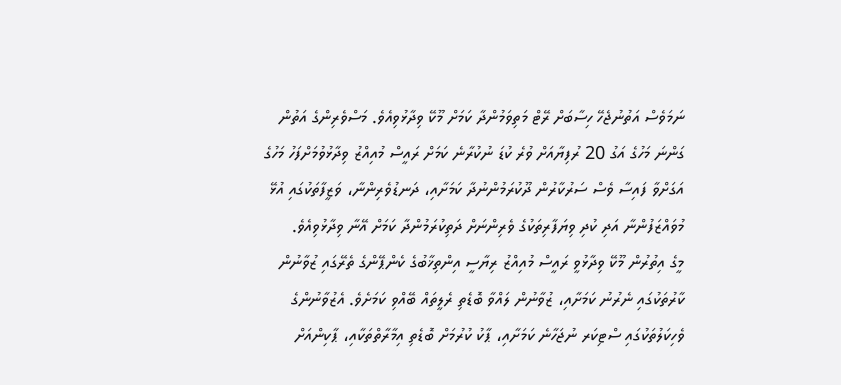ނަމަވެސް އަތުނުޖެހޭ ހިސާބަށް ރޭޓް މަތިވަމުންދާ ކަމަށް މޫކޭ ވިދާޅުވިއެވެ. މަސްވެރިންގެ އަތުން ގަންނަ މަހުގެ އަގު 20 ރުފިޔާއަށް ވުރެ ކުޑަ ނުކުރާނެ ކަމަށް ރައީސް މުއިއްޒު ވިދާޅުވުމަށްފަހު މަހުގެ އަގަށްވާ ފައިސާ ވެސް ސަރުކާރުން ދޫކުރަމުންނުދާ ކަމަށާއި، ދަނޑުވެރިންނާ، ވަޒީފާތަކުގައި އުޅޭ މުވައްޒަފުންނާ އަދި ކުދި ވިޔަފާރިތަކުގެ ވެރިންނަށް ދަތިކުރަމުންދާ ކަމަށް އޭނާ ވިދާޅުވިއެވެ.
މީގެ އިތުރުން މޫކޭ ވިދާޅުވީ ރައީސް މުއިއްޒު ރިޔާސީ އިންތިޚާބުގެ ކެންޕޭންގެ ތެރޭގައި ޒުވާނުން ކާރުތަކުގައި ނެރުނު ކަމަށާއި، ޒުވާނުން ލައްވާ ބޮޑެތި ރެލީތައް ބޭއްވި ކަމަށެވެ. އެޒުވާނުންގެ ވެހިކަލުތަކުގައި ސްޓިކަރ ނުޖަހާނެ ކަމަށާއި، ޕާކު ކުރުމަށް ބޮޑެތި އިމާރާތްތަކާއި، ޕާކިންއަށް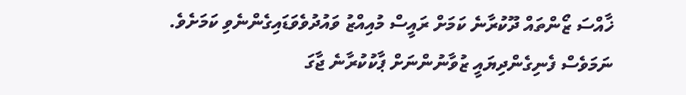ޚާއްސަ ޒޯންތައް ދޫކުރާނެ ކަމަށް ރައީސް މުއިއްޒު ވައުދުވެވަޑައިގެންނެވި ކަމަށެވެ. ނަމަވެސް ފެނިގެންދިޔައީ ޒުވާނުންނަށް ޕާކުކުރާނެ ޖާގަ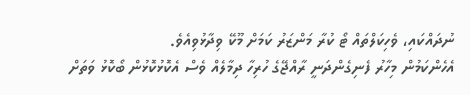ނުދައްކައި، ވެހިކަލްތައް ޓޯ ކުރާ މަންޒަރު ކަމަށް މޫކޭ ވިދާޅުވިއެވެ.
އެހެންކަމުން މިހާރު ފެނިގެންދަނީ ރާއްޖޭގެ ހުރިހާ ދިމާލެއް ވެސް އެކޮޅުކޮޅުން ބޯކޮޅު ވަތަށް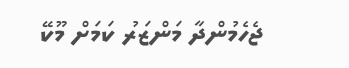ޖެހެމުންދާ މަންޒަރު ކަމަށް މޫކޭ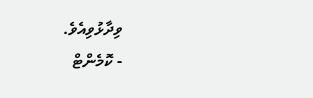ވިދާޅުވިއެވެ.
- ކޮމެންޓް